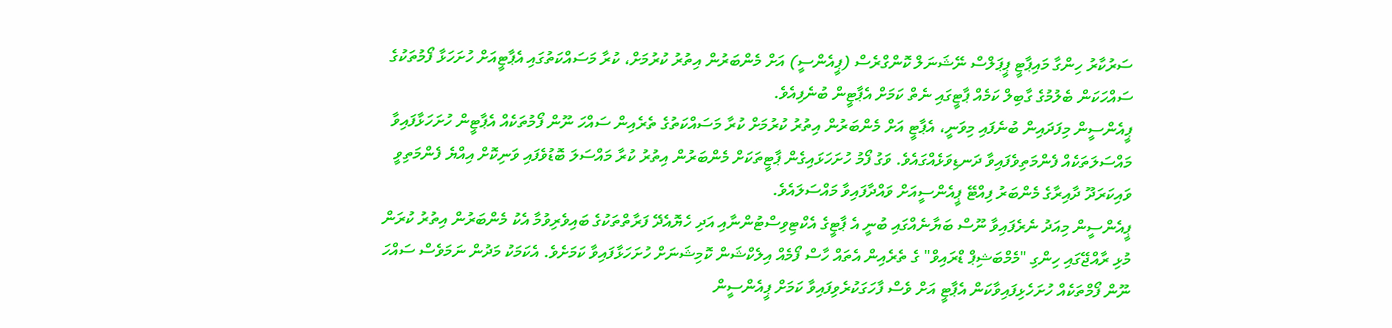ސަރުކާރު ހިންގާ މައިޕާޓީ ޕީޕަލްސް ނޭޝަނަލް ކޮންގްރެސް (ޕީއެންސީ) އަށް މެންބަރުން އިތުރު ކުރުމަށް، ކުރާ މަސައްކަތުގައި އެޕާޓީއަށް ހުށަހަޅާ ފޯމުތަކުގެ ސައްހަކަން ބެލުމުގެ ގާބިލް ކަމެއް ޕާޓީގައި ނެތް ކަމަށް އެޕާޓީން ބުނެފިއެވެ.
ޕީއެންސީން މިފަދައިން ބުނެފައި މިވަނީ، އެޕާޓީ އަށް މެންބަރުން އިތުރު ކުރުމަށް ކުރާ މަސައްކަތުގެ ތެރެއިން ސައްހަ ނޫން ފޯމުތަކެއް އެޕާޓީން ހުށަހަޅާފައިވާ މައްސަލަތަކެއް ފެންމަތިވެފައިވާ ދަނޑިވަޅެއްގައެވެ. ވަގު ފޯމު ހުށަހަޅައިގެން ޕާޓީތަކަށް މެންބަރުން އިތުރު ކުރާ މައްސަލަ ބޮޑުވެފައި ވަނިކޮށް އިއްޔެ ފެންމަތިވީ ވައިކަރަދޫ ދާއިރާގެ މެންބަރު ފިއްޓޭ ޕީއެންސީއަށް ވައްދާފައިވާ މައްސަލައެވެ.
ޕީއެންސީން މިއަދު ނެރެފައިވާ ނޫސް ބަޔާނެއްގައި ބުނީ އެ ޕާޓީގެ އެކްޓިވިސްޓުންނާއި އަދި ހެޔޮއެދޭ ފަރާތްތަކުގެ ބައިވެރިވުމާ އެކު މެންބަރުން އިތުރު ކުރަން މުޅި ރާއްޖޭގައި ހިންގި "މެމްބަޝިޕް ޑްރައިވް" ގެ ތެރެއިން އެތައް ހާސް ފޯމެއް އިލެކްޝަން ކޮމިޝަނަށް ހުށަހަޅާފައިވާ ކަމަށެވެ. އެކަމަކު މަދުން ނަމަވެސް ސައްހަ ނޫން ފޯމްތަކެއް ހުށަހެޅިފައިވާކަން އެޕާޓީ އަށް ވެސް ފާހަގަކުރެވިފައިވާ ކަމަށް ޕީއެންސީން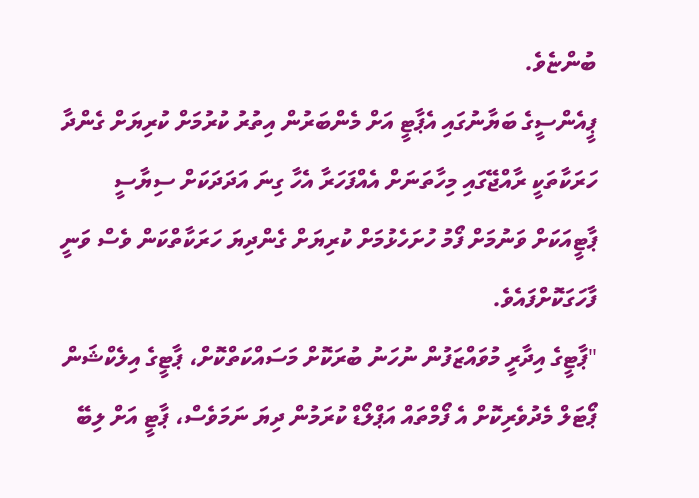ބުންޏެވެ.
ޕީއެންސީގެ ބަޔާނުގައި އެޕާޓީ އަށް މެންބަރުން އިތުރު ކުރުމަށް ކުރިޔަށް ގެންދާ ހަރަކާތަކީ ރާއްޖޭގައި މިހާތަނަށް އެއްފަހަރާ އެހާ ގިނަ އަދަދަކަށް ސިޔާސީ ޕާޓީއަކަށް ވަނުމަށް ފޯމު ހުށަހެޅުމަށް ކުރިޔަށް ގެންދިޔަ ހަރަކާތްކަން ވެސް ވަނީ ފާހަގަކޮށްފައެވެ.
"ޕާޓީގެ އިދާރީ މުވައްޒަފުން ނުހަނު ބުރަކޮށް މަސައްކަތްކޮށް، ޕާޓީގެ އިލެކްޝަން ޕޯޓަލް މެދުވެރިކޮށް އެ ފޯމްތައް އަޕްލޯޑް ކުރަމުން ދިޔަ ނަމަވެސް، ޕާޓީ އަށް ލިބޭ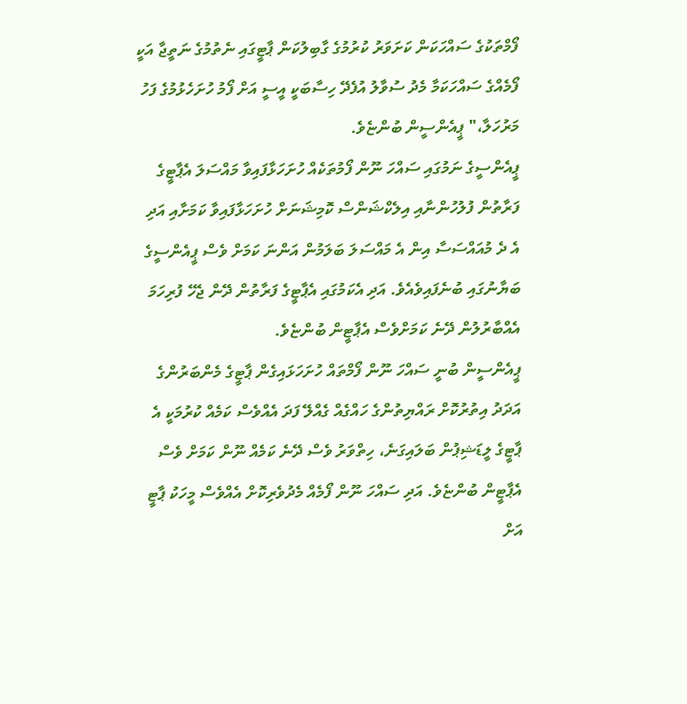ފޯމްތަކުގެ ސައްހަކަން ކަށަވަރު ކުރުމުގެ ގާބިލުކަން ޕާޓީގައި ނެތުމުގެ ނަތީޖާ އަކީ ފޯމެއްގެ ސައްހަކަމާ މެދު ސުވާލު އުފެދޭ ހިސާބަކީ އީސީ އަށް ފޯމު ހުށަހެޅުމުގެ ފަހު މަރުހަލާ،" ޕީއެންސީން ބުންޏެވެ.
ޕީއެންސީގެ ނަމުގައި ސައްހަ ނޫން ފޯމުތަކެއް ހުށަހަޅާފައިވާ މައްސަލަ އެޕާޓީގެ ފަރާތުން ފުލުހުންނާއި އިލެކްޝަންސް ކޮމިޝަނަށް ހުށަހަޅާފައިވާ ކަމަށާއި އަދި އެ ދެ މުއައްސަސާ އިން އެ މައްސަލަ ބަލަމުން އަންނަ ކަމަށް ވެސް ޕީއެންސީގެ ބަޔާނުގައި ބުނެފައިވެއެވެ. އަދި އެކަމުގައި އެޕާޓީގެ ފަރާތުން ދޭން ޖެހޭ ފުރިހަމަ އެއްބާރުލުން ދޭނެ ކަމަށްވެސް އެޕާޓީން ބުންޏެވެ.
ޕީއެންސީން ބުނީ ސައްހަ ނޫން ފޯމްތައް ހުށަހަޅައިގެން ޕާޓީގެ މެންބަރުންގެ އަދަދު އިތުރުކޮށް ރައްޔިތުންގެ ހައްގެއް ގެއްލޭ ފަދަ އެއްވެސް ކަމެއް ކުރުމަކީ އެ ޕާޓީގެ ލީޑަޝިޕުން ބަލައިގަނެ، ހިތްވަރު ވެސް ދޭނެ ކަމެއް ނޫން ކަމަށް ވެސް އެޕާޓީން ބުންޏެވެ. އަދި ސައްހަ ނޫން ފޯމެއް މެދުވެރިކޮށް އެއްވެސް މީހަކު ޕާޓީ އަށް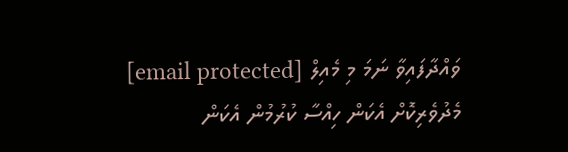ވައްދާފައިވާ ނަމަ މި މެއިލް [email protected] މެދުވެރިކޮށް އެކަން ހިއްސާ ކުރުމުން އެކަން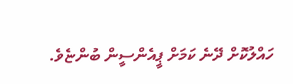ހައްލުކޮށް ދޭނެ ކަމަށް ޕީއެންސީން ބުންޏެވެ.